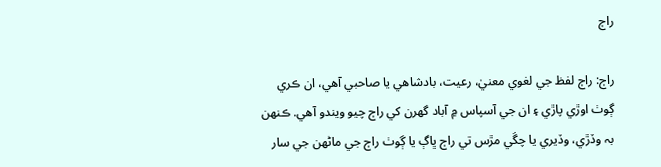راڄ

راڄ: راڄ لفظ جي لغوي معنيٰ، رعيت، بادشاهي يا صاحبي آهي، ان ڪري ڳوٺ اوڙي پاڙي ۽ ان جي آسپاس ۾ آباد گهرن کي راڄ چيو ويندو آهي. ڪنهن بہ وڏڙي، وڏيري يا چڱي مڙس تي راڄ ڀاڳ يا ڳوٺ راڄ جي ماڻهن جي سار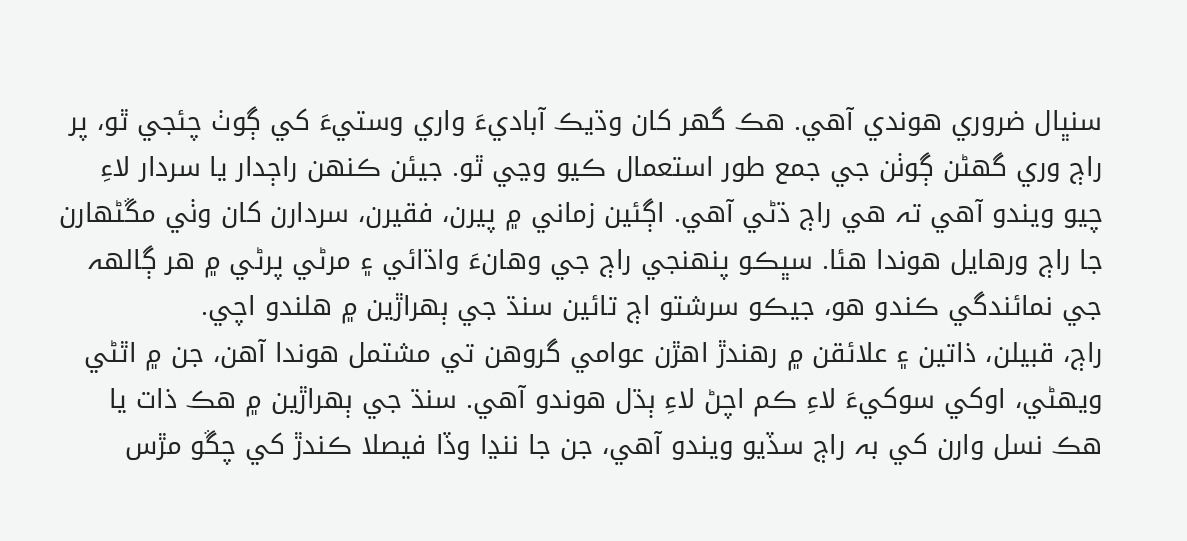سنڀال ضروري هوندي آهي. هڪ گهر کان وڌيڪ آباديءَ واري وستيءَ کي ڳوٺ چئجي ٿو، پر راڄ وري گهڻن ڳوٺن جي جمع طور استعمال ڪيو وڃي ٿو. جيئن ڪنهن راڄدار يا سردار لاءِ چيو ويندو آهي تہ هي راڄ ڌڻي آهي. اڳئين زماني ۾ پيرن، فقيرن، سردارن کان وٺي مڱڻهارن جا راڄ ورهايل هوندا هئا. سڀڪو پنھنجي راڄ جي وهانءَ واڌائي ۽ مرڻي پرڻي ۾ هر ڳالھہ جي نمائندگي ڪندو هو، جيڪو سرشتو اڄ تائين سنڌ جي ٻهراڙين ۾ هلندو اچي.
راڄ، قبيلن، ذاتين ۽ علائقن ۾ رهندڙ اهڙن عوامي گروهن تي مشتمل هوندا آهن، جن ۾ اٿڻي ويهڻي، اوکي سوکيءَ لاءِ ڪم اچڻ لاءِ ٻڌل هوندو آهي. سنڌ جي ٻهراڙين ۾ هڪ ذات يا هڪ نسل وارن کي بہ راڄ سڏيو ويندو آهي، جن جا ننڍا وڏا فيصلا ڪندڙ کي چڱو مڙس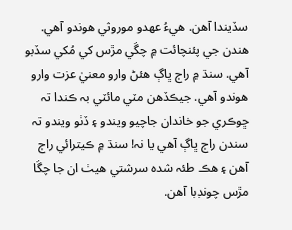سڏيندا آهن. هيءُ عهدو موروثي هوندو آهي. هندن جي پئنچائت ۾ چڱي مڙس کي مُکي سڏبو آهي. سنڌ ۾ راڄ ڀاڳ هئڻ وارو معنيٰ عزت وارو هوندو آهي. جيڪڏهن مٽي مائٽي بہ ڪندا تہ ڇوڪري جو خاندان جاچيو ويندو ۽ ڏٺو ويندو تہ سندن راڄ ڀاڳ آهي يا نہ! سنڌ ۾ ڪيترائي راڄ آهن ۽ هڪ طئہ شده سرشتي هيٺ ان جا چڱا مڙس چونڊبا آهن.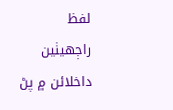لفظ راڄھيٺين داخلائن ۾ پڻ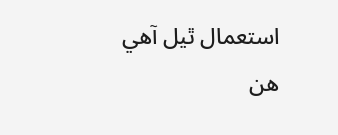استعمال ٿيل آھي
هن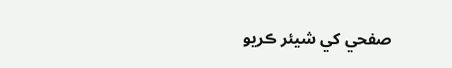صفحي کي شيئر ڪريو